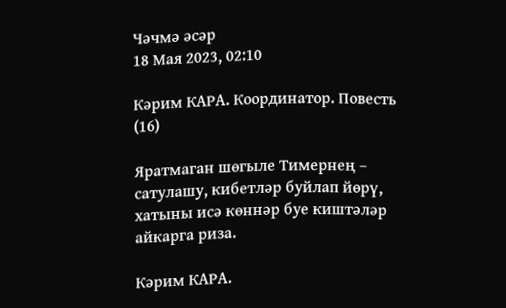Чәчмә әсәр
18 Мая 2023, 02:10

Кәрим КАРА. Координатор. Повесть (16)

Яратмаган шөгыле Тимернең – сатулашу, кибетләр буйлап йөрү, хатыны исә көннәр буе киштәләр айкарга риза.

Кәрим КАРА.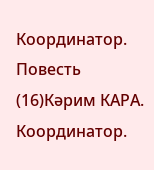Координатор. Повесть (16)Кәрим КАРА. Координатор.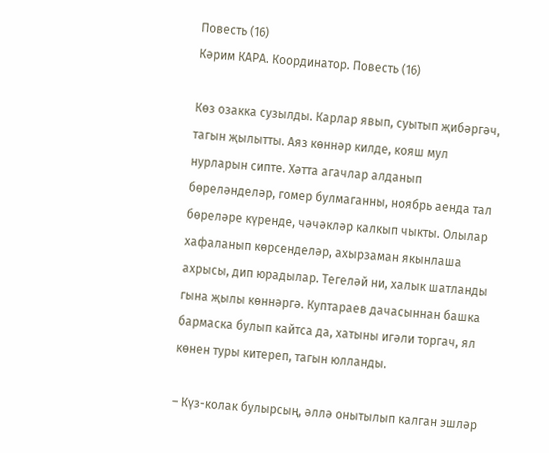Повесть (16)
Кәрим КАРА. Координатор. Повесть (16)

Көз озакка сузылды. Карлар явып, суытып җибәргәч, тагын җылытты. Аяз көннәр килде, кояш мул нурларын сипте. Хәтта агачлар алданып бөреләнделәр, гомер булмаганны, ноябрь аенда тал бөреләре күренде, чәчәкләр калкып чыкты. Олылар хафаланып көрсенделәр, ахырзаман якынлаша ахрысы, дип юрадылар. Тегеләй ни, халык шатланды гына җылы көннәргә. Куптараев дачасыннан башка бармаска булып кайтса да, хатыны игәли торгач, ял көнен туры китереп, тагын юлланды.

– Күз-колак булырсың, әллә онытылып калган эшләр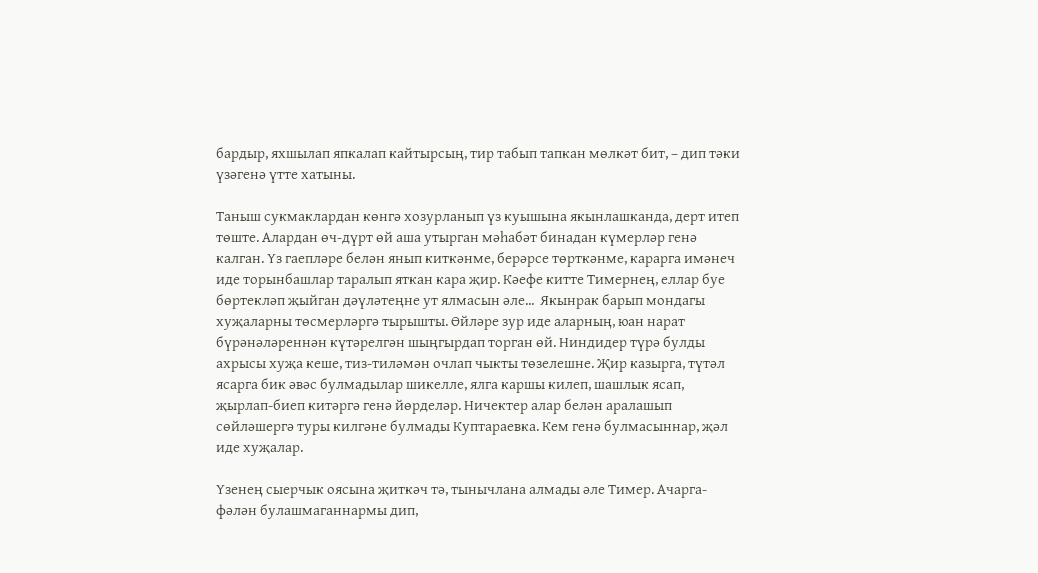бардыр, яхшылап япкалап кайтырсың, тир табып тапкан мөлкәт бит, – дип тәки үзәгенә үтте хатыны.

Таныш сукмаклардан көнгә хозурланып үз куышына якынлашканда, дерт итеп төште. Алардан өч-дүрт өй аша утырган мәһабәт бинадан күмерләр генә калган. Үз гаепләре белән янып киткәнме, берәрсе төрткәнме, карарга имәнеч иде торынбашлар таралып яткан кара җир. Кәефе китте Тимернең, еллар буе бөртекләп җыйган дәүләтеңне ут ялмасын әле...  Якынрак барып мондагы хуҗаларны төсмерләргә тырышты. Өйләре зур иде аларның, юан нарат бүрәнәләреннән күтәрелгән шыңгырдап торган өй. Ниндидер түрә булды ахрысы хуҗа кеше, тиз-тиләмән очлап чыкты төзелешне. Җир казырга, түтәл ясарга бик әвәс булмадылар шикелле, ялга каршы килеп, шашлык ясап, җырлап-биеп китәргә генә йөрделәр. Ничектер алар белән аралашып сөйләшергә туры килгәне булмады Куптараевка. Кем генә булмасыннар, җәл иде хуҗалар.

Үзенең сыерчык оясына җиткәч тә, тынычлана алмады әле Тимер. Ачарга-фәлән булашмаганнармы дип,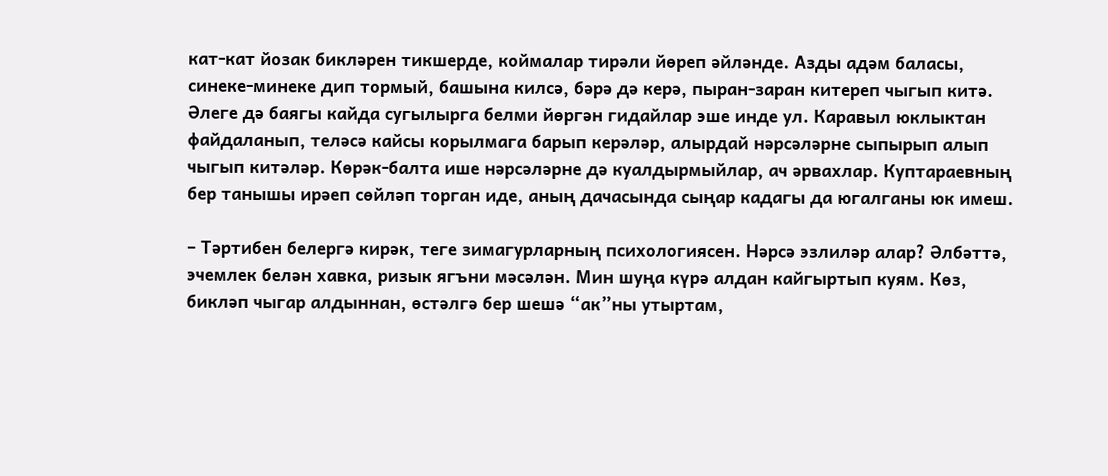кат-кат йозак бикләрен тикшерде, коймалар тирәли йөреп әйләнде. Азды адәм баласы, синеке-минеке дип тормый, башына килсә, бәрә дә керә, пыран-заран китереп чыгып китә. Әлеге дә баягы кайда сугылырга белми йөргән гидайлар эше инде ул. Каравыл юклыктан файдаланып, теләсә кайсы корылмага барып керәләр, алырдай нәрсәләрне сыпырып алып чыгып китәләр. Көрәк-балта ише нәрсәләрне дә куалдырмыйлар, ач әрвахлар. Куптараевның бер танышы ирәеп сөйләп торган иде, аның дачасында сыңар кадагы да югалганы юк имеш.

– Тәртибен белергә кирәк, теге зимагурларның психологиясен. Нәрсә эзлиләр алар? Әлбәттә, эчемлек белән хавка, ризык ягъни мәсәлән. Мин шуңа күрә алдан кайгыртып куям. Көз, бикләп чыгар алдыннан, өстәлгә бер шешә “ак”ны утыртам,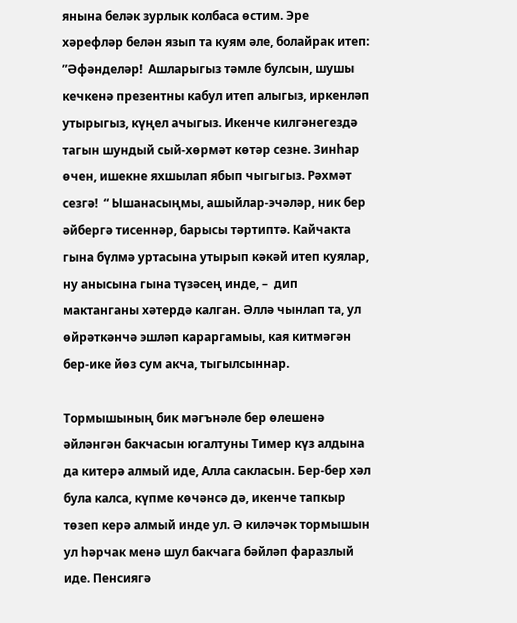янына беләк зурлык колбаса өстим. Эре хәрефләр белән язып та куям әле, болайрак итеп:  ”Әфәнделәр!  Ашларыгыз тәмле булсын, шушы кечкенә презентны кабул итеп алыгыз, иркенләп утырыгыз, күңел ачыгыз. Икенче килгәнегездә тагын шундый сый-хөрмәт көтәр сезне. Зинһар өчен, ишекне яхшылап ябып чыгыгыз. Рәхмәт сезгә!  “ Ышанасыңмы, ашыйлар-эчәләр, ник бер әйбергә тисеннәр, барысы тәртиптә. Кайчакта гына бүлмә уртасына утырып кәкәй итеп куялар, ну анысына гына түзәсең инде, –  дип мактанганы хәтердә калган. Әллә чынлап та, ул өйрәткәнчә эшләп караргамыы, кая китмәгән бер-ике йөз сум акча, тыгылсыннар.

Тормышының бик мәгънәле бер өлешенә әйләнгән бакчасын югалтуны Тимер күз алдына да китерә алмый иде, Алла сакласын. Бер-бер хәл була калса, күпме көчәнсә дә, икенче тапкыр төзеп керә алмый инде ул. Ә киләчәк тормышын ул һәрчак менә шул бакчага бәйләп фаразлый иде. Пенсиягә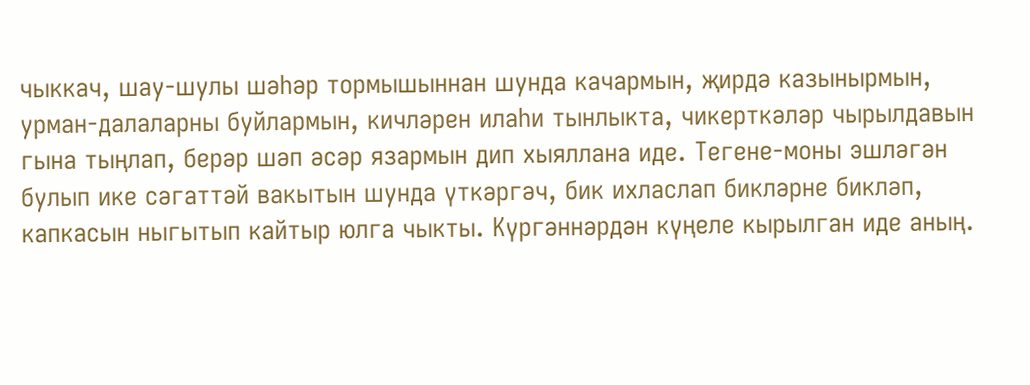чыккач, шау-шулы шәһәр тормышыннан шунда качармын, җирдә казынырмын, урман-далаларны буйлармын, кичләрен илаһи тынлыкта, чикерткәләр чырылдавын гына тыңлап, берәр шәп әсәр язармын дип хыяллана иде. Тегене-моны эшләгән булып ике сәгаттәй вакытын шунда үткәргәч, бик ихласлап бикләрне бикләп, капкасын ныгытып кайтыр юлга чыкты. Күргәннәрдән күңеле кырылган иде аның.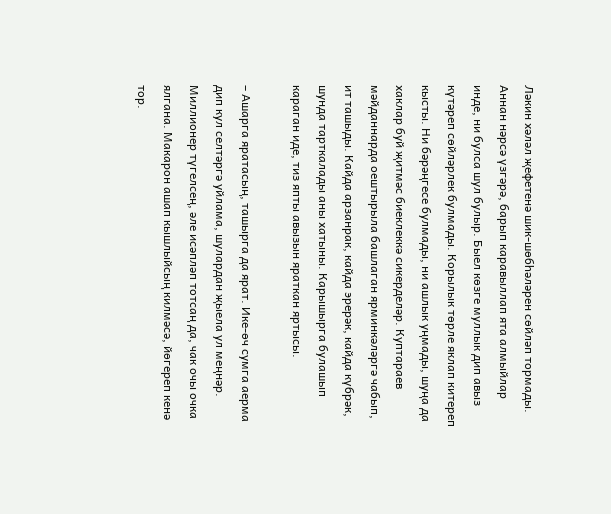Ләкин хәләл җефетенә шик-шөбһәләрен сөйләп тормады. Аннан нәрсә үзгәрә, барып каравыллап ята алмыйлар инде, ни булса шул булыр. Быел көзге муллык дип авыз күтәреп сөйләрлек булмады. Корылык төрле яклап китереп кысты. Ни бәрәңгесе булмады, ни ашлык уңмады, шуңа да хаклар буй җитмәс биеклеккә сикерделәр. Куптараев мәйданнарда оештырыла башлаган ярминкәләргә чабып, ит ташыды. Кайда арзанрак, кайда эрерәк, кайда күбрәк, шунда тарткалады аны хатыны. Карышырга булашып караган иде, тиз япты авызын яраткан яртысы.

– Ашарга яратасың, ташырга да ярат. Ике-өч сумга аерма дип кул селтәргә уйлама, шулардан җыела ул меңнәр. Миллионер түгелсең, әле исәпләп тотсаң да, чак очы очка ялгана. Макарон ашап кышлыйсың килмәсә, йөгереп кенә тор.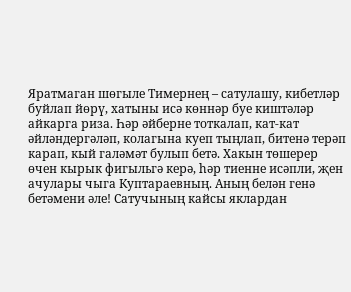Яратмаган шөгыле Тимернең – сатулашу, кибетләр буйлап йөрү, хатыны исә көннәр буе киштәләр айкарга риза. Һәр әйберне тоткалап, кат-кат әйләндергәләп, колагына куеп тыңлап, битенә терәп карап, кый галәмәт булып бетә. Хакын төшерер өчен кырык фигыльгә керә, һәр тиенне исәпли, җен ачулары чыга Куптараевның. Аның белән генә бетәмени әле! Сатучының кайсы яклардан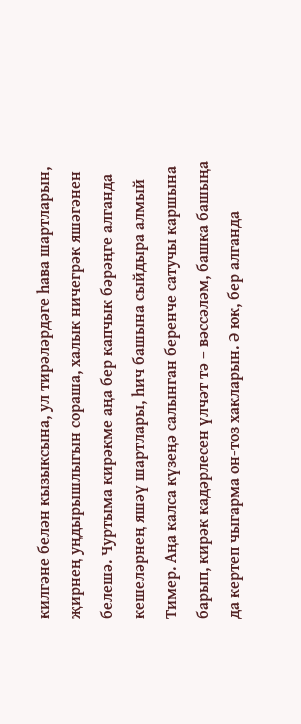килгәне белән кызыксына, ул тирәләрдәге һава шартларын, җирнең уңдырышлыгын сораша, халык ничегрәк яшәгәнен белешә. Чуртыма кирәкме аңа бер капчык бәрәңге алганда кешеләрнең яшәү шартлары, һич башына сыйдыра алмый Тимер. Аңа калса күзеңә салынган беренче сатучы каршына барып, кирәк кадәрлесен үлчәт тә – вәссәләм, башка башыңа да кертеп чыгарма он-тоз хакларын. Ә юк, бер алганда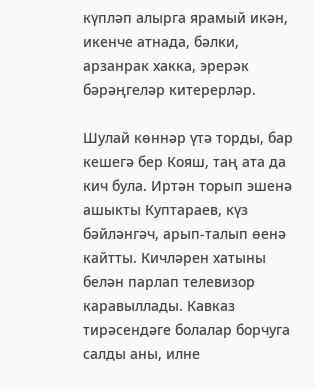күпләп алырга ярамый икән, икенче атнада, бәлки, арзанрак хакка, эрерәк бәрәңгеләр китерерләр.

Шулай көннәр үтә торды, бар кешегә бер Кояш, таң ата да кич була. Иртән торып эшенә ашыкты Куптараев, күз бәйләнгәч, арып-талып өенә кайтты. Кичләрен хатыны белән парлап телевизор каравыллады. Кавказ тирәсендәге болалар борчуга салды аны, илне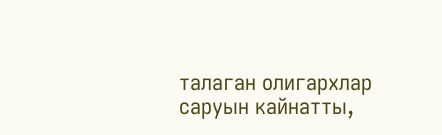талаган олигархлар саруын кайнатты,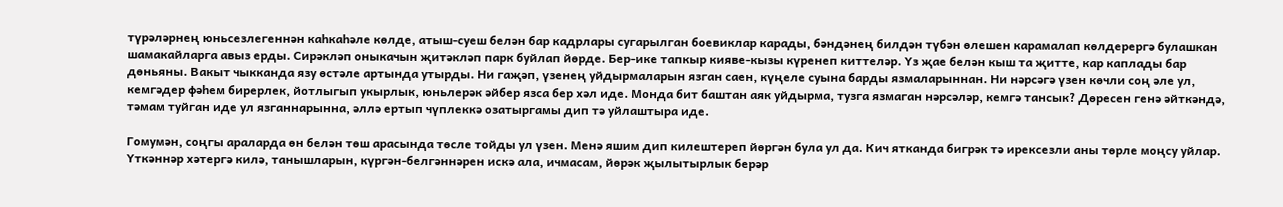түрәләрнең юньсезлегеннән каһкаһәле көлде, атыш-суеш белән бар кадрлары сугарылган боевиклар карады, бәндәнең билдән түбән өлешен карамалап көлдерергә булашкан шамакайларга авыз ерды. Сирәкләп оныкачын җитәкләп парк буйлап йөрде. Бер-ике тапкыр кияве-кызы күренеп киттеләр. Үз җае белән кыш та җитте, кар каплады бар дөньяны. Вакыт чыкканда язу өстәле артында утырды. Ни гаҗәп, үзенең уйдырмаларын язган саен, күңеле суына барды язмаларыннан. Ни нәрсәгә үзен көчли соң әле ул, кемгәдер фәһем бирерлек, йотлыгып укырлык, юньлерәк әйбер язса бер хәл иде. Монда бит баштан аяк уйдырма, тузга язмаган нәрсәләр, кемгә тансык? Дөресен генә әйткәндә, тәмам туйган иде ул язганнарынна, әллә ертып чүплеккә озатыргамы дип тә уйлаштыра иде.

Гомумән, соңгы араларда өн белән төш арасында төсле тойды ул үзен. Менә яшим дип килештереп йөргән була ул да. Кич ятканда бигрәк тә ирексезли аны төрле моңсу уйлар. Үткәннәр хәтергә килә, танышларын, күргән-белгәннәрен искә ала, ичмасам, йөрәк җылытырлык берәр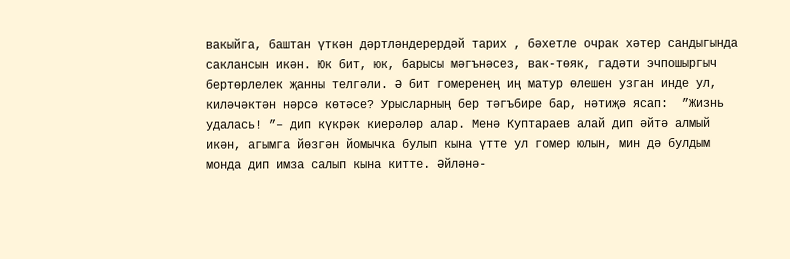вакыйга, баштан үткән дәртләндерердәй тарих , бәхетле очрак хәтер сандыгында саклансын икән. Юк бит, юк, барысы мәгънәсез, вак-төяк, гадәти эчпошыргыч бертөрлелек җанны телгәли. Ә бит гомеренең иң матур өлешен узган инде ул, киләчәктән нәрсә көтәсе? Урысларның бер тәгъбире бар, нәтиҗә ясап:  ”Жизнь удалась! ”– дип күкрәк киерәләр алар. Менә Куптараев алай дип әйтә алмый икән, агымга йөзгән йомычка булып кына үтте ул гомер юлын, мин дә булдым монда дип имза салып кына китте. Әйләнә-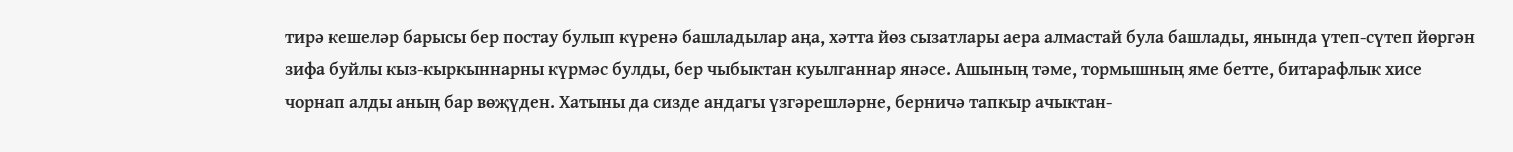тирә кешеләр барысы бер постау булып күренә башладылар аңа, хәтта йөз сызатлары аера алмастай була башлады, янында үтеп-сүтеп йөргән зифа буйлы кыз-кыркыннарны күрмәс булды, бер чыбыктан куылганнар янәсе. Ашының тәме, тормышның яме бетте, битарафлык хисе чорнап алды аның бар вөҗүден. Хатыны да сизде андагы үзгәрешләрне, берничә тапкыр ачыктан-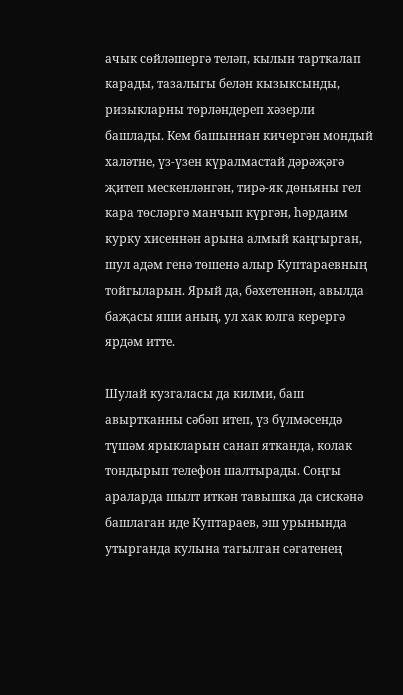ачык сөйләшергә теләп, кылын тарткалап карады, тазалыгы белән кызыксынды, ризыкларны төрләндереп хәзерли башлады. Кем башыннан кичергән мондый халәтне, үз-үзен күралмастай дәрәҗәгә җитеп мескенләнгән, тирә-як дөньяны гел кара төсләргә манчып күргән, һәрдаим курку хисеннән арына алмый каңгырган, шул адәм генә төшенә алыр Куптараевның тойгыларын. Ярый да, бәхетеннән, авылда баҗасы яши аның, ул хак юлга керергә ярдәм итте.

Шулай кузгаласы да килми, баш авыртканны сәбәп итеп, үз бүлмәсендә түшәм ярыкларын санап ятканда, колак тондырып телефон шалтырады. Соңгы араларда шылт иткән тавышка да сискәнә башлаган иде Куптараев, эш урынында утырганда кулына тагылган сәгатенең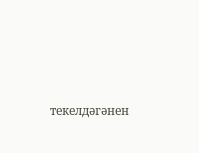текелдәгәнен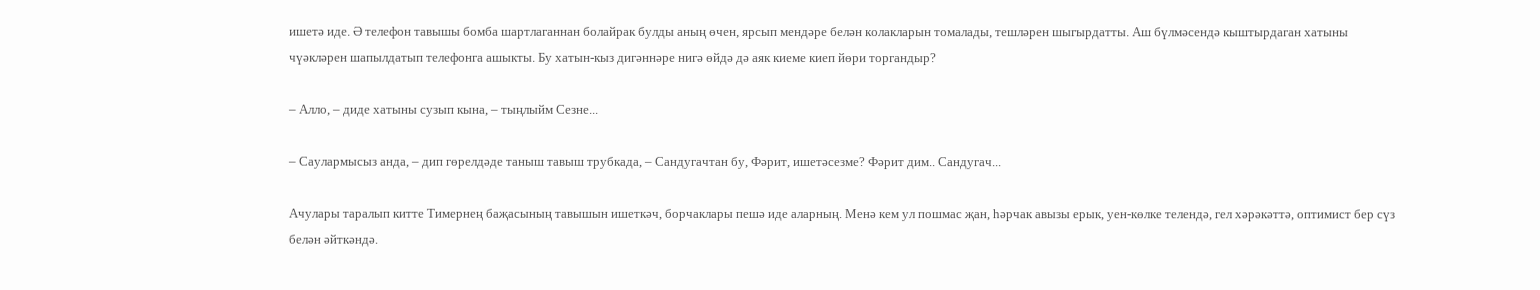ишетә иде. Ә телефон тавышы бомба шартлаганнан болайрак булды аның өчен, ярсып мендәре белән колакларын томалады, тешләрен шыгырдатты. Аш бүлмәсендә кыштырдаган хатыны чүәкләрен шапылдатып телефонга ашыкты. Бу хатын-кыз дигәннәре нигә өйдә дә аяк киеме киеп йөри торгандыр?

– Алло, – диде хатыны сузып кына, – тыңлыйм Сезне...

– Саулармысыз анда, – дип гөрелдәде таныш тавыш трубкада, – Сандугачтан бу, Фәрит, ишетәсезме? Фәрит дим.. Сандугач...

Ачулары таралып китте Тимернең баҗасының тавышын ишеткәч, борчаклары пешә иде аларның. Менә кем ул пошмас җан, һәрчак авызы ерык, уен-көлке телендә, гел хәрәкәттә, оптимист бер сүз белән әйткәндә.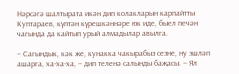Нәрсәгә шалтырата икән дип колакларын карпайтты Куптараев, күптән күрешкәннәре юк иде, быел печән чагында да кайтып урый алмадылар авылга.

– Сагындык, кәк же, кунакка чакырабыз сезне, ну эшләп ашарга, ха-ха-ха, – дип теленә салынды баҗасы. – Ял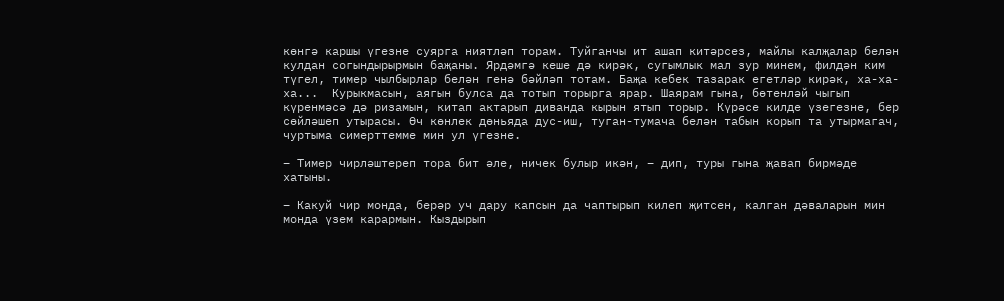көнгә каршы үгезне суярга ниятләп торам. Туйганчы ит ашап китәрсез, майлы калҗалар белән кулдан согындырырмын баҗаны. Ярдәмгә кеше дә кирәк, сугымлык мал зур минем, филдән ким түгел, тимер чылбырлар белән генә бәйләп тотам. Баҗа кебек тазарак егетләр кирәк, ха-ха-ха...  Курыкмасын, аягын булса да тотып торырга ярар. Шаярам гына, бөтенләй чыгып күренмәсә дә ризамын, китап актарып диванда кырын ятып торыр. Күрәсе килде үзегезне, бер сөйләшеп утырасы. Өч көнлек дөньяда дус-иш, туган-тумача белән табын корып та утырмагач, чуртыма симерттемме мин ул үгезне.

– Тимер чирләштереп тора бит әле, ничек булыр икән, – дип, туры гына җавап бирмәде хатыны.

– Какуй чир монда, берәр уч дару капсын да чаптырып килеп җитсен, калган дәваларын мин монда үзем карармын. Кыздырып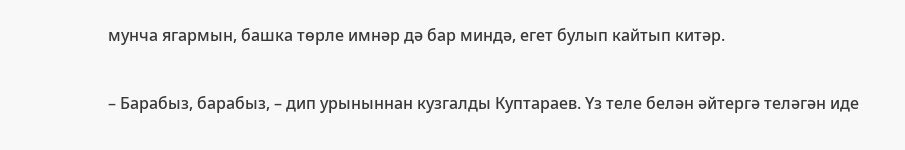мунча ягармын, башка төрле имнәр дә бар миндә, егет булып кайтып китәр.

– Барабыз, барабыз, – дип урыныннан кузгалды Куптараев. Үз теле белән әйтергә теләгән иде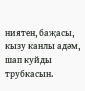ниятен, баҗасы, кызу канлы адәм, шап куйды трубкасын.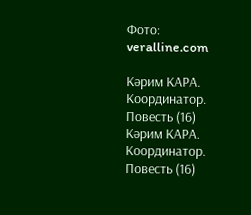Фото: veralline.com

Кәрим КАРА. Координатор. Повесть (16)
Кәрим КАРА. Координатор. Повесть (16)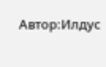Автор:Илдус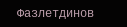Фазлетдинов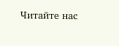Читайте нас